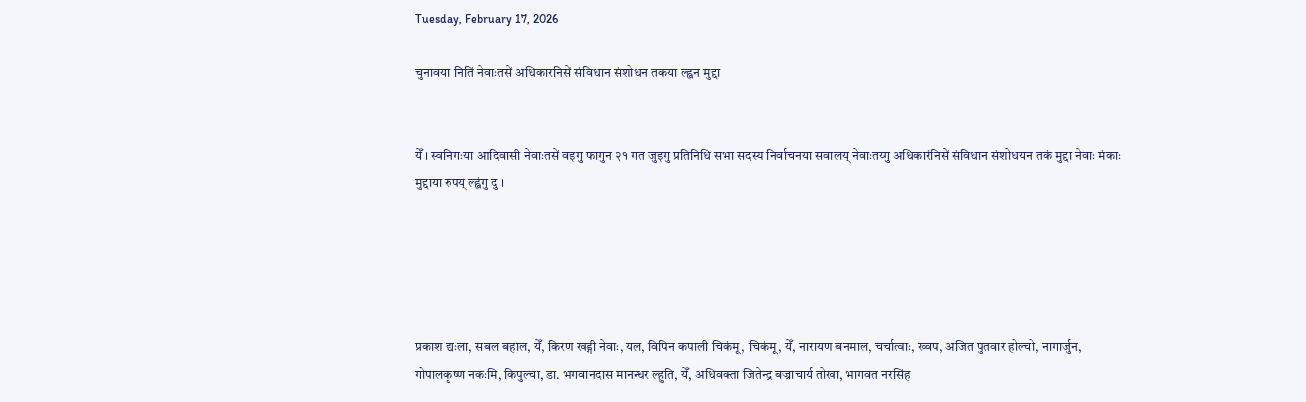Tuesday, February 17, 2026

चुनावया नितिं नेवाःतसें अधिकारनिसें संविधान संशोधन तकया ल्ह्वन मुद्दा


येँ । स्वनिगःया आदिवासी नेवाःतसें वइगु फागुन २१ गत जुइगु प्रतिनिधि सभा सदस्य निर्वाचनया सवालय् नेवाःतय्गु अधिकारंनिसें संविधान संशोधयन तकं मुद्दा नेवाः मंकाः मुद्दाया रुपय् ल्ह्वंगु दु ।





प्रकाश द्यःला, सबल बहाल, येँ, किरण खड्गी नेवाः, यल, विपिन कपाली चिकंमू, चिकंमू, येँ, नारायण बनमाल, चर्चात्वाः, ख्वप, अजित पुतवार होल्चो, नागार्जुन, गोपालकृष्ण नकःमि, किपुल्चा, डा. भगवानदास मानन्धर ल्हुति, येँ, अधिवक्ता जितेन्द्र बज्राचार्य तोखा, भागवत नरसिंह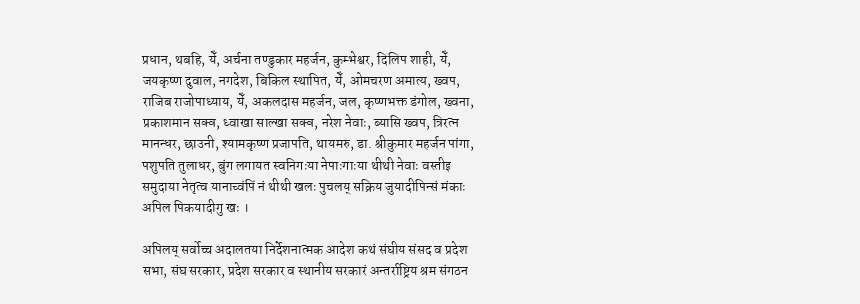प्रधान, थबहि, येँ, अर्चना तण्डुकार महर्जन, कुम्भेश्वर, दिलिप शाही, येँ, जयकृष्ण दुवाल, नगदेश, बिकिल स्थापित, येँ, ओमचरण अमात्य, ख्वप, राजिब राजोपाध्याय, येँ, अकलदास महर्जन, जल, कृष्णभक्त डंगोल, ख्वना, प्रकाशमान सक्व, ध्वाखा साल्खा सक्व, नरेश नेवाः, ब्यासि ख्वप, त्रिरत्न मानन्धर, छाउनी, श्यामकृष्ण प्रजापति, थायमरु, डा. श्रीकुमार महर्जन पांगा, पशुपति तुलाधर, बुंग लगायत स्वनिगःया नेपाःगाःया थीथी नेवाः वस्तीइ समुदाया नेतृत्व यानाच्वंपिं नं थीथी खलः पुचलय् सक्रिय जुयादीपिन्सं मंकाः अपिल पिकयादीगु खः ।

अपिलय् सर्वोच्च अदालतया निर्देशनात्मक आदेश कथं संघीय संसद व प्रदेश सभा, संघ सरकार, प्रदेश सरकार व स्थानीय सरकारं अन्तर्राष्ट्रिय श्रम संगठन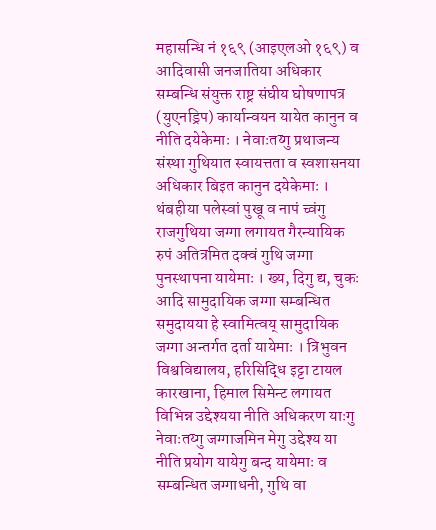महासन्धि नं १६९ (आइएलओ १६९) व आदिवासी जनजातिया अधिकार सम्बन्धि संयुक्त राष्ट्र संघीय घोषणापत्र (युएनड्रिप) कार्यान्वयन यायेत कानुन व नीति दयेकेमाः । नेवाःतय्गु प्रथाजन्य संस्था गुथियात स्वायत्तता व स्वशासनया अधिकार बिइत कानुन दयेकेमाः । थंबहीया पलेस्वां पुखू व नापं च्वंगु राजगुथिया जग्गा लगायत गैरन्यायिक रुपं अतित्रमित दक्वं गुथि जग्गा पुनस्थापना यायेमाः । ख्य, दिगु द्य, चुकः आदि सामुदायिक जग्गा सम्बन्धित समुदायया हे स्वामित्वय् सामुदायिक जग्गा अन्तर्गत दर्ता यायेमाः । त्रिभुवन विश्वविद्यालय, हरिसिद्धि इट्टा टायल कारखाना, हिमाल सिमेन्ट लगायत विभिन्न उद्देश्यया नीति अधिकरण याःगु नेवाःतय्गु जग्गाजमिन मेगु उद्देश्य या नीति प्रयोग यायेगु बन्द यायेमाः व सम्बन्धित जग्गाधनी, गुथि वा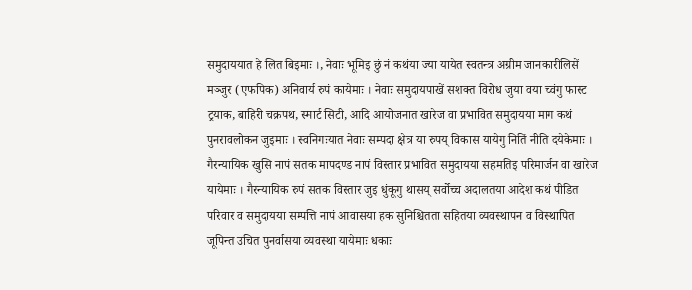समुदाययात हे लित बिइमाः ।, नेवाः भूमिइ छुं नं कथंया ज्या यायेत स्वतन्त्र अग्रीम जानकारीलिसें मञ्जुर (एफपिक) अनिवार्य रुपं कायेमाः । नेवाः समुदायपाखें सशक्त विरोध जुया वया च्वंगु फास्ट ट्रयाक, बाहिरी चक्रपथ, स्मार्ट सिटी, आदि आयोजनात खारेज वा प्रभावित समुदायया माग कथं पुनरावलोकन जुइमाः । स्वनिगःयात नेवाः सम्पदा क्षेत्र या रुपय् विकास यायेगु नितिं नीति दयेकेमाः । गैरन्यायिक खुसि नापं सतक मापदण्ड नापं विस्तार प्रभावित समुदायया सहमतिइ परिमार्जन वा खारेज यायेमाः । गैरन्यायिक रुपं सतक विस्तार जुइ धुंकूगु थासय् सर्वोच्च अदालतया आदेश कथं पीडित परिवार व समुदायया सम्पत्ति नापं आवासया हक सुनिश्चितता सहितया व्यवस्थापन व विस्थापित जूपिन्त उचित पुनर्वासया व्यवस्था यायेमाः धकाः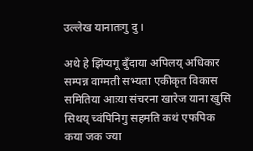उल्लेख यानातःगु दु ।

अथे हे झिंप्यगू बुँदाया अपिलय् अधिकार सम्पन्न वाग्मती सभ्यता एकीकृत विकास समितिया आःया संचरना खारेज याना खुसि सिथय् च्वंपिनिगु सहमति कथं एफपिक कया जक ज्या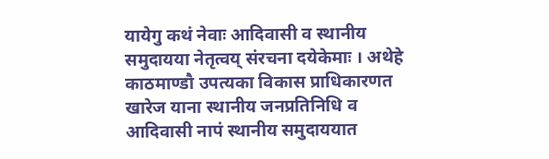यायेगु कथं नेवाः आदिवासी व स्थानीय समुदायया नेतृत्वय् संरचना दयेकेमाः । अथेहे काठमाण्डौ उपत्यका विकास प्राधिकारणत खारेज याना स्थानीय जनप्रतिनिधि व आदिवासी नापं स्थानीय समुदाययात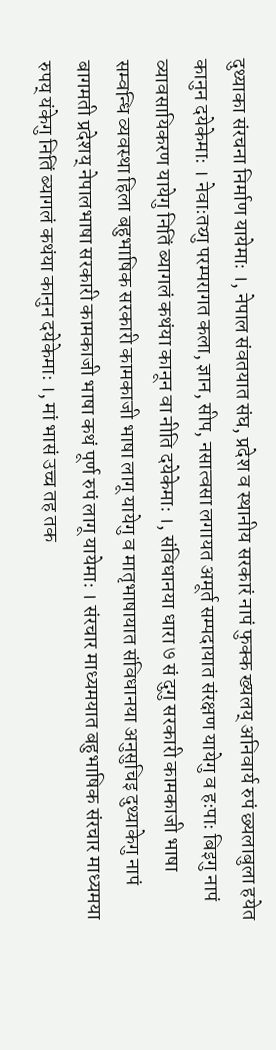दुथ्याका संरचना निर्माण यायेमाः ।, नेपाल संवतयात संघ, प्रदेश व स्थानीय सरकारं नापं फुक्क ख्यलय् अनिवार्य रुपं छ्यलाबुला हयेत कानुन दयेकेमाः । नेवाःतय्गु परम्परागत कला, ज्ञान, सीप, नसात्वसा लगायत अमूर्त सम्पदायात संरक्षण यायेगु व हःपाः बिइगु नापं व्यावसायिकरण यायेगु नितिं ब्यागलं कथंया कानून वा नीति दयेकेमाः ।, संविधानया धारा ७ सं दुगु सरकारी कामकाजी भाषा सम्वन्धि व्यवस्था हिला बहुभाषिक सरकारी कामकाजी भाषा लागू यायेगु व मातृभाषायात संविधानया अनुसुचिइ दुथ्याकेगु नापं बागमती प्रदेशय् नेपालभाषा सरकारी कामकाजी भाषा कथं पूर्ण रुपं लागू यायेमाः । संरचार माध्यमयात बहुभाषिक संरचार माध्यमया रुपय् यंकेगु नितिं ब्यागलं कथंया कानुन दयेकेमाः ।, मां भासं उच्च तह तक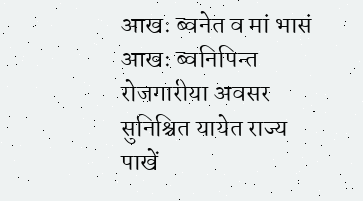आखः ब्वनेत व मां भासं आखः ब्वनिपिन्त रोजगारीया अवसर सुनिश्चित यायेत राज्य पाखें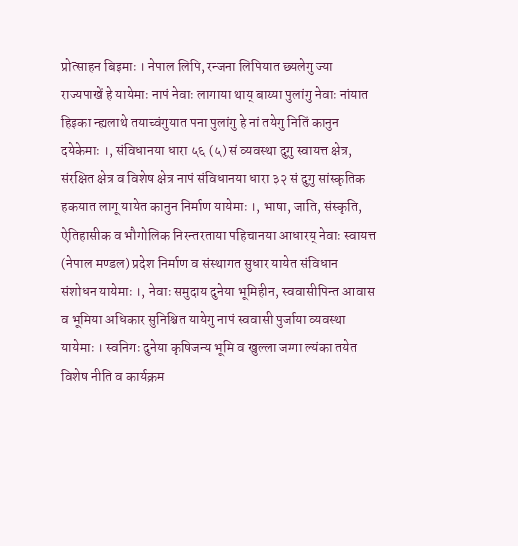प्रोत्साहन बिइमाः । नेपाल लिपि, रन्जना लिपियात छ्यलेगु ज्या राज्यपाखें हे यायेमाः नापं नेवाः लागाया थाय् बाय्या पुलांगु नेवाः नांयात हिइका न्ह्यलाथे तयाच्वंगुयात पना पुलांगु हे नां तयेगु नितिं कानुन दयेकेमाः ।, संविधानया धारा ५६ (५) सं व्यवस्था दुगु स्वायत्त क्षेत्र, संरक्षित क्षेत्र व विशेष क्षेत्र नापं संविधानया धारा ३२ सं दुगु सांस्कृतिक हकयात लागू यायेत कानुन निर्माण यायेमाः ।, भाषा, जाति, संस्कृति, ऐतिहासीक व भौगोलिक निरन्तरताया पहिचानया आधारय् नेवाः स्वायत्त (नेपाल मण्डल) प्रदेश निर्माण व संस्थागत सुधार यायेत संविधान संशोधन यायेमाः ।, नेवाः समुदाय दुनेया भूमिहीन, स्ववासीपिन्त आवास व भूमिया अधिकार सुनिश्चित यायेगु नापं स्ववासी पुर्जाया व्यवस्था यायेमाः । स्वनिगः दुनेया कृषिजन्य भूमि व खुल्ला जग्गा ल्यंका तयेत विशेष नीति व कार्यक्रम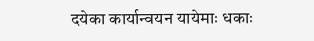दयेका कार्यान्वयन यायेमाः धकाः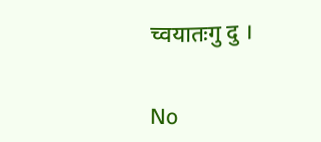च्वयातःगु दु ।


No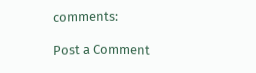comments:

Post a Comment